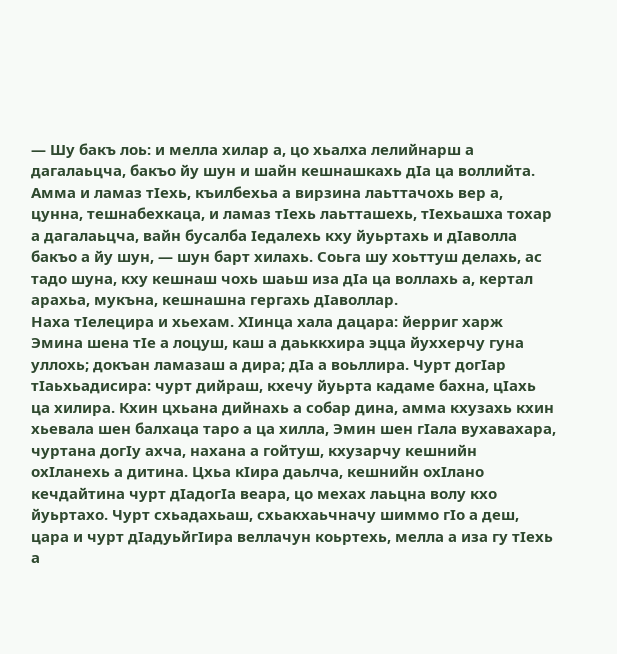— Шу бакъ лоь: и мелла хилар а, цо хьалха лелийнарш а дагалаьцча, бакъо йу шун и шайн кешнашкахь дIа ца воллийта. Амма и ламаз тIехь, къилбехьа а вирзина лаьттачохь вер а, цунна, тешнабехкаца, и ламаз тIехь лаьтташехь, тIехьашха тохар а дагалаьцча, вайн бусалба Iедалехь кху йуьртахь и дIаволла бакъо а йу шун, — шун барт хилахь. Соьга шу хоьттуш делахь, ас тадо шуна, кху кешнаш чохь шаьш иза дIа ца воллахь а, кертал арахьа, мукъна, кешнашна гергахь дIаволлар.
Наха тIелецира и хьехам. ХIинца хала дацара: йерриг харж Эмина шена тIе а лоцуш, каш а даьккхира эцца йуххерчу гуна уллохь; докъан ламазаш а дира; дIа а воьллира. Чурт догIар тIаьхьадисира: чурт дийраш, кхечу йуьрта кадаме бахна, цIахь ца хилира. Кхин цхьана дийнахь а собар дина, амма кхузахь кхин хьевала шен балхаца таро а ца хилла, Эмин шен гIала вухавахара, чуртана догIу ахча, нахана а гойтуш, кхузарчу кешнийн охIланехь а дитина. Цхьа кIира даьлча, кешнийн охIлано кечдайтина чурт дIадогIа веара, цо мехах лаьцна волу кхо йуьртахо. Чурт схьадахьаш, схьакхаьчначу шиммо гIo а деш, цара и чурт дIадуьйгIира веллачун коьртехь, мелла а иза гу тIехь а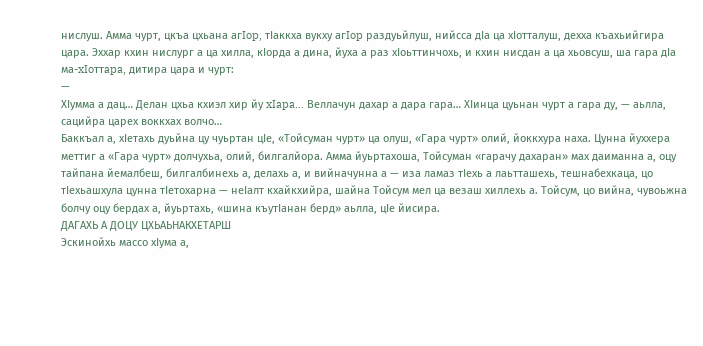нислуш. Амма чурт, цкъа цхьана aгIop, тIаккха вукху aгIop раздуьйлуш, нийсса дIа ца хIотталуш, дехха къахьийгира цара. Эххар кхин нислург а ца хилла, кIорда а дина, йуха а раз хIоьттинчохь, и кхин нисдан а ца хьовсуш, ша гара дIа ма-xIoттapa, дитира цара и чурт:
—
ХIумма а дац… Делан цхьа кхиэл хир йу xIapa… Веллачун дахар а дара гара… ХIинца цуьнан чурт а гара ду, — аьлла, сацийра царех воккхах волчо…
Баккъал а, хIетахь дуьйна цу чуьртан цIе, «Тойсуман чурт» ца олуш, «Гара чурт» олий, йоккхура наха. Цунна йуххера меттиг а «Гара чурт» долчухьа, олий, билгалйора. Амма йуьртахоша, Тойсуман «гарачу дахаран» мах даиманна а, оцу тайпана йемалбеш, билгалбинехь а, делахь а, и вийначунна а — иза ламаз тIехь а лаьтташехь, тешнабехкаца, цо тIехьашхула цунна тIетохарна — неIалт кхайкхийра, шайна Тойсум мел ца везаш хиллехь а. Тойсум, цо вийна, чувоьжна болчу оцу бердах а, йуьртахь, «шина къутIанан берд» аьлла, цIе йисира.
ДАГАХЬ А ДОЦУ ЦХЬАЬНАКХЕТАРШ
Эскинойхь массо хIума а,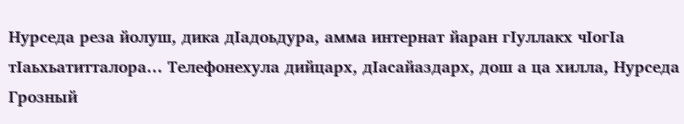Нурседа реза йолуш, дика дIадоьдура, амма интернат йаран гIуллакх чIогIа тIаьхьатитталора… Телефонехула дийцарх, дIасайаздарх, дош а ца хилла, Нурседа Грозный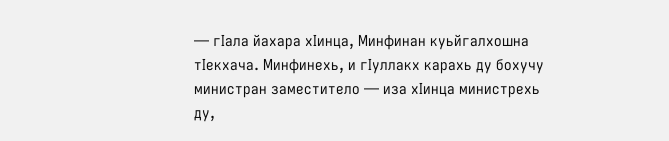— гIала йахара хIинца, Минфинан куьйгалхошна тIекхача. Минфинехь, и гIуллакх карахь ду бохучу министран заместитело — иза хIинца министрехь ду,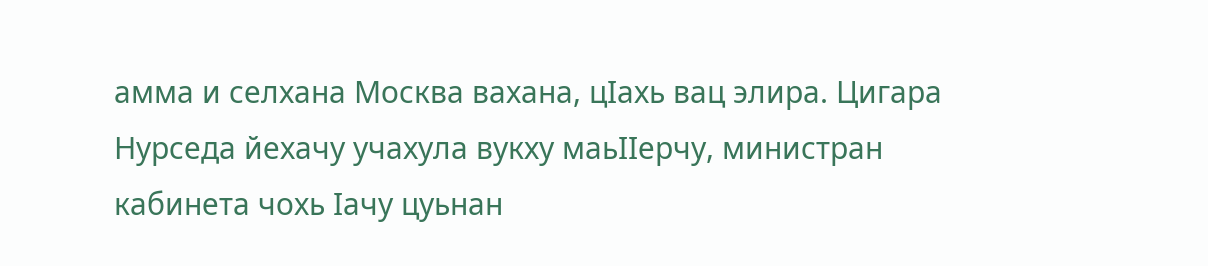амма и селхана Москва вахана, цIахь вац элира. Цигара Нурседа йехачу учахула вукху маьIIерчу, министран кабинета чохь Iачу цуьнан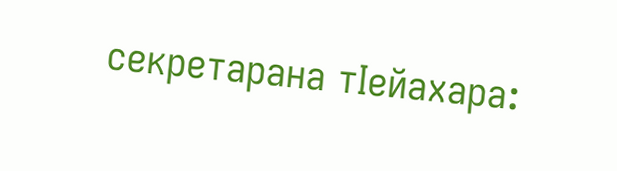секретарана тIейахара: